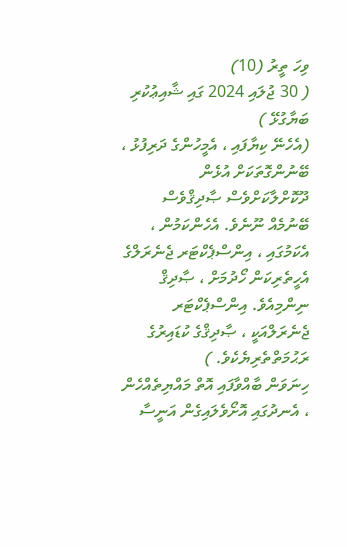ވިހަ ތީރު (10)
( 30 ޖުލައި 2024 ގައި ޝާއިޢުކުރި ބަޔާގުޅޭ )
(އެހެނޭ ކިޔާފައި ، އެމީހުންގެ ދަރިފުޅު ، ބޭނުންގޮތަކަށް އުޅެން ދޫކޮށްލާކަށްވެސް ޞާދިޤްވެސް ބޭނުމެއް ނޫނެވެ. އެހެންކަމުން ، އެކަމުގައި ، އިންސްޕެކްޓަރ ޖެނެރަލްގެ އެހީތެރިކަން ހޯދުމަށް ، ޞާދިޤް ނިންމިއެވެ. އިންސްޕެކްޓަރ ޖެނެރަލްއަކީ ، ޞާދިޤްގެ ކުޑައިރުގެ ރަޙުމަތްތެރިޔެކެވެ. )
ހިނަވަން ބާއްވާފައި އޮތް މައްޔިތެއްހެން ، އެނދުގައި އޮށޯވެލައިގެން އަނީސާ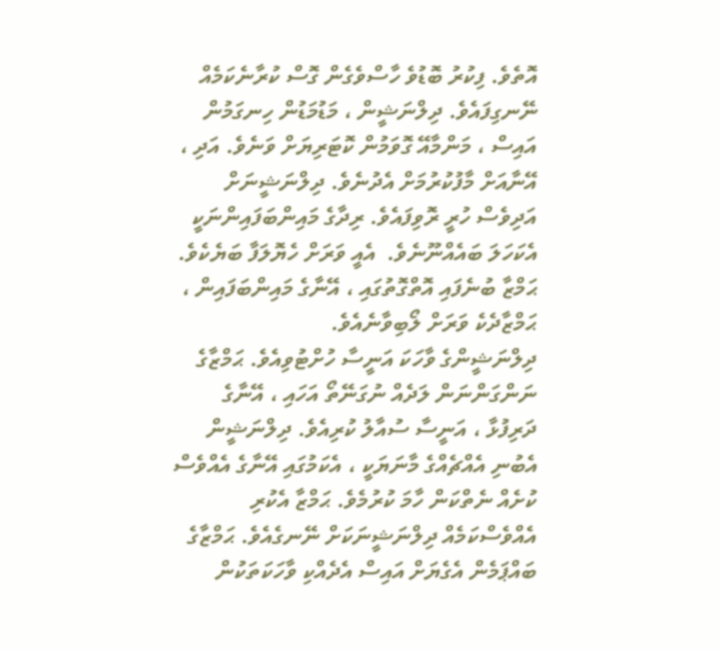އޮތެވެ. ފިކުރު ބޮޑުވެ ހާސްވެގެން ގޮސް ކުރާނެކަމެއް ނޭނގިފައެވެ. ދިލްނަޝީން ، މަޑުމަޑުން ހިނގަމުން އައިސް ، މަންމާއޭ ގޮވަމުން ކޮޓަރިޔަށް ވަނެވެ. އަދި ، އޭނާއަށް މާފުކުރުމަށް އެދުނެވެ. ދިލްނަޝީނަށް އަދިވެސް ހުރީ ރޮވިފައެވެ. ރިދާގެ މައިންބަފައިންނަކީ އެކަހަލަ ބައެއްނޫނެވެ.  އެއީ ވަރަށް ހެޔޮލަފާ ބަޔެކެވެ. ޙަމްޒާ ބުނެފައި އޮތްގޮތުގައި ، އޭނާގެ މައިންބަފައިން ، ޙަމްޒާދެކެ ވަރަށް ލޯބިވާނެއެވެ.
ދިލްނަޝީންގެ ވާހަކަ އަނީސާ ހުށްޓުވިއެވެ. ޙަމްޒާގެ ނަންގަންނަން ލަދެއް ނުގަނޭތޯ އަހައި ، އޭނާގެ ދަރިފުޅާ ، އަނީސާ ސުއާލު ކުރިއެވެ. ދިލްނަޝީން އެބުނި އެއްޗެއްގެ މާނަޔަކީ ، އެކަމުގައި އޭނާގެ އެއްވެސް ކުށެއް ނެތްކަން ހާމަ ކުރުމެވެ. ޙަމްޒާ އެކުރި އެއްވެސްކަމެއް ދިލްނަޝީނަކަށް ނޭނގެއެވެ. ޙަމްޒާގެ ބައްޕަމެން އެގެޔަށް އައިސް އެދެއްކި ވާހަކަތަކުން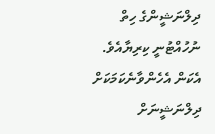ދިލްނަޝީންގެ ހިތް ނުހުއްޓުނީ ކިރިޔާއެވެ. އެކަން އެހެންވާނެކަމަކަށް ދިލްނަޝީނަށް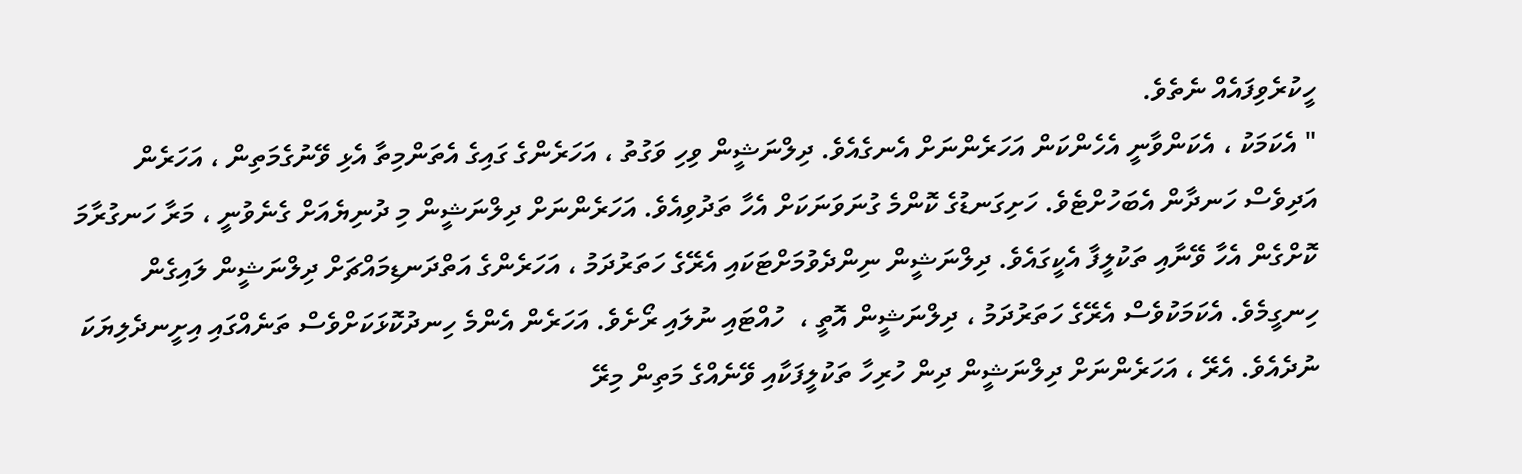ހީކުރެވިފައެއް ނެތެވެ.
" އެކަމަކު ، އެކަންވާނީ އެހެންކަން އަހަރެންނަށް އެނގެއެވެ. ދިލްނަޝީން ވިހި ވަގުތު ، އަހަރެންގެ ގައިގެ އެތަންމިތާ އެޅި ވޭނުގެމަތިން ، އަހަރެން އަދިވެސް ހަނދާން އެބަހުށްޓެވެ. ހަށިގަނޑުގެ ކޮންމެ ގުނަވަނަކަށް އެހާ ތަދުވިއެވެ. އަހަރެންނަށް ދިލްނަޝީން މި ދުނިޔެއަށް ގެނެވުނީ ، މަރާ ހަނގުރާމަ ކޮށްގެން އެހާ ވޭނާއި ތަކުލީފާ އެކީގައެވެ. ދިލްނަޝީން ނިންދެވުމަށްޓަކައި އެރޭގެ ހަތަރުދަމު ، އަހަރެންގެ އަތްދަނޑިމައްޗަށް ދިލްނަޝީން ލައިގެން ހިނގީމެވެ. އެކަމަކުވެސް އެރޭގެ ހަތަރުދަމު ، ދިލްނަޝީން އޮތީ ،  ހުއްޓައި ނުލައި ރޯށެވެ. އަހަރެން އެންމެ ހިނދުކޮޅަކަށްވެސް ތަނެއްގައި އިށީނދެލިޔަކަ ނުދެއެވެ. އެރޭ ، އަހަރެންނަށް ދިލްނަޝީން ދިން ހުރިހާ ތަކުލީފަކާއި ވޭނެއްގެ މަތިން މިރޭ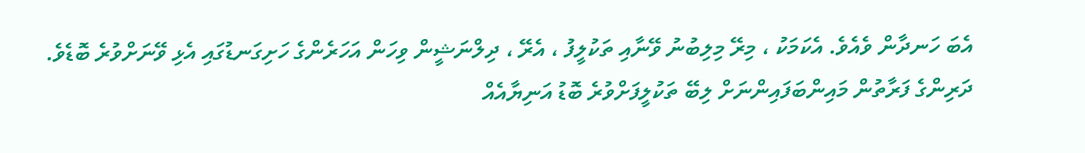އެބަ ހަނދާން ވެއެވެ. އެކަމަކު ، މިރޭ މިލިބުނު ވޭނާއި ތަކުލީފު ، އެރޭ ، ދިލްނަޝީން ވިހަން އަހަރެންގެ ހަށިގަނޑުގައި އެޅި ވޭނަށްވުރެ ބޮޑެވެ. ދަރިންގެ ފަރާތުން މައިންބަފައިންނަށް ލިބޭ ތަކުލީފަށްވުރެ ބޮޑު އަނިޔާއެއް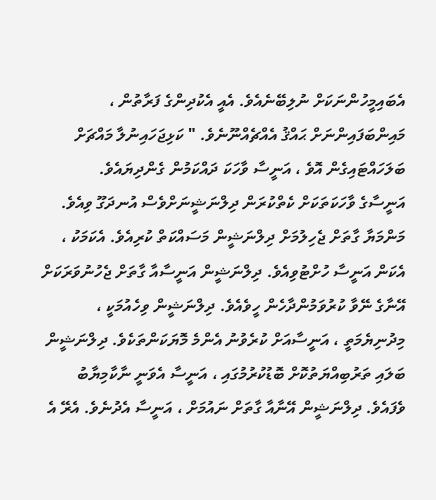އެބައިމީހުންނަކަށް ނުލިބޭނެއެވެ. އެއީ އެކުދިންގެ ފަރާތުން ، މައިންބަފައިންނަށް ޙައްޤު އެއްޗެއްނޫނެވެ. " ކަޅިޖަހައިނުލާ މައްޗަށް ބަލަހައްޓައިގެން އޮވެ ، އަނީސާ ވާހަކަ ދައްކަމުން ގެންދިޔައެވެ.
އަނީސާގެ ވާހަކަތަކަށް ކެތްކުރަން ދިލްނަޝީނަށްވެސް އުނދަގޫ ވިއެވެ. މަންމަޔާ ގާތަށް ޖެހިލުމަށް ދިލްނަޝީން މަސައްކަތް ކުރިއެވެ. އެކަމަކު ، އެކަން އަނީސާ ހުށްޓުވިއެވެ. ދިލްނަޝީން އަނީސާއާ ގާތަށް ޖެހުނުވަރަކަށް އޭނާގެ ނޭވާ ކުރުވަމުންދާހެން ހީވެއެވެ. ދިލްނަޝީން ވިހެއުމަކީ ، މިދުނިޔެމަތީ ، އަނީސާއަށް ކުރެވުނު އެންމެ މޮޔަކަންތަކެވެ. ދިލްނަޝީން ބަލައި ތަރުބިއްޔަތުކޮށް ބޮޑުކުރުމުގައި ، އަނީސާ އެވަނީ ނާކާމިޔާބު ވެފައެވެ. ދިލްނަޝީން އޭނާއާ ގާތަށް ނައުމަށް ، އަނީސާ އެދުނެވެ. އެރޭ އެ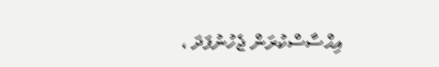އިޙްސާސްކުރަން ޖެހުނުފަދަ ،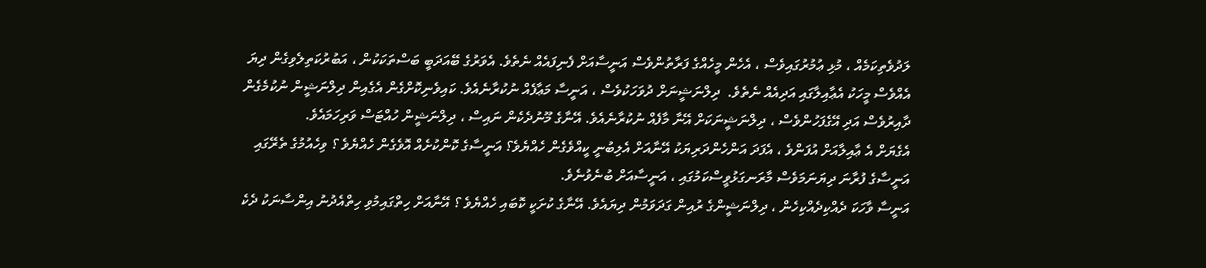ލަދުވެތިކަމެއް ، މުޅި ޢުމުރުގައިވެސް ، އެހެން މީހެއްގެ ފަރާތުންވެސް އަނީސާއަށް ފެނިފައެއް ނެތެވެ. އެވަރުގެ ބޭއަދަބީ ބަސްތަކަކުން ، އަބުރުކަތިލެވިގެން ދިޔަ އެއްވެސް މީހަކު އެޢާއިލާގައި އަދިއެއް ނެތެވެ.  ދިލްނަޝީނަށް ދުވަހަކުވެސް ، އަނީސާ މަޢާފެއް ނުކުރާނެއެވެ. ކައިވެނިކޮށްގެން އެގެއިން ދިލްނަޝީން ނުކުމެގެން ދާއިރުވެސް އަދި އޭގެފަހުންވެސް ، ދިލްނަޝީނަކަށް އޭނާ މާފެއް ނުކުރާނެއެވެ. އޭނާގެ މޫނުދެކެން ނައިސް ، ދިލްނަޝީން ހުއްޓަސް ވަރިހަމައެވެ.
އެގެޔަށް އެ ޢާއިލާއަށް އުފަންވެ ، އެފަދަ އަންހެންދަރިޔަކު އޭނާއަށް އެލިބުނީ ކީއްވެގެން ހެއްޔެވެ؟ އަނީސާގެ ކޮންކުށެއް އޮވެގެން ހެއްޔެވެ ؟ ވިހެއުމުގެ ތެރޭގައި އަނީސާގެ ފުރާނަ ދިޔަނަމަވެސް މާރަނގަޅުވީސްކަމުގައި ، އަނީސާއަށް ބުނެވުނެވެ.
އަނީސާ ވާހަކަ ދެއްކިދެއްކިހެން ، ދިލްނަޝީންގެ ރުއިން ގަދަވަމުން ދިޔައެވެ. އޭނާގެ ކުށަކީ ކޮބައި ހެއްޔެވެ ؟ އޭނާއަށް ހިތްގައިމުވި ހިތްއެދުނު އިންސާނަކު ދެކެ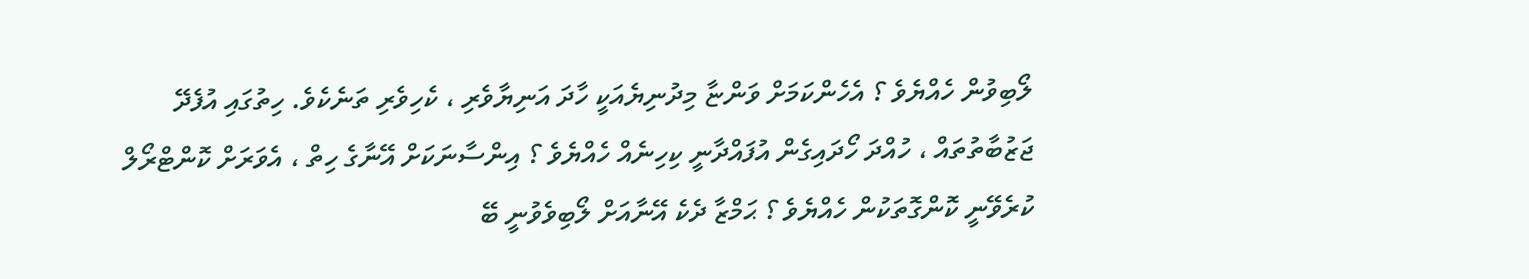ލޯބިވުން ހެއްޔެވެ ؟ އެހެންކަމަށް ވަންޏާ މިދުނިޔެއަކީ ހާދަ އަނިޔާވެރި ، ކެހިވެރި ތަނެކެވެ. ހިތުގައި އުފެދޭ ޖަޒުބާތުތައް ، ހުއްދަ ހޯދައިގެން އުފައްދާނީ ކިހިނެއް ހެއްޔެވެ ؟ އިންސާނަކަށް އޭނާގެ ހިތް ، އެވަރަށް ކޮންޓްރޯލް ކުރެވޭނީ ކޮންގޮތަކުން ހެއްޔެވެ ؟ ޙަމްޒާ ދެކެ އޭނާއަށް ލޯބިވެވުނީ ބޭ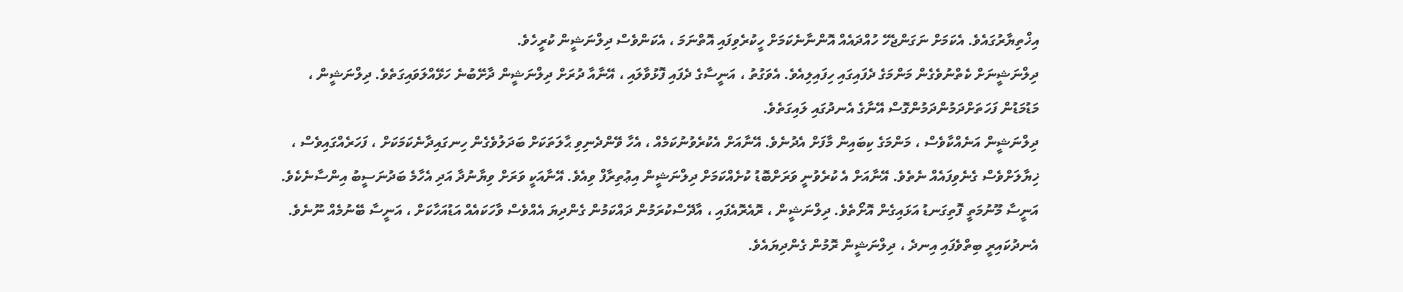އިޚްތިޔާރުގައެވެ. އެކަމަށް ނަގަންޖެހޭ ހުއްދައެއް އޮންނާނެކަމަށް ހީކުރެވިފައި އޮތްނަމަ ، އެކަންވެސް ދިލްނަޝީން ކުރީހެވެ.
ދިލްނަޝީނަށް ކެތްނުވެގެން މަންމަގެ ދެފައިގައި ހިފައިލިއެވެ. އެވަގުތު ، އަނީސާގެ ދެފައި ފޮޅުވާލައި ، އޭނާއާ ދުރަށް ދިލްނަޝީން ދާށޭބުނެ ހަޅޭއްލަވައިގަތެވެ. ދިލްނަޝީން ، މަޑުމަޑުން ފަހަތަށްދަމުންދަމުންގޮސް އޭނާގެ އެނދުގައި ލައިގަތެވެ.
ދިލްނަޝީން އަނެއްކާވެސް ، މަންމަގެ ކިބައިން މާފަށް އެދުނެވެ. އޭނާއަށް އެކުރެވުނުކަމެއް ، އެހާ ވޭންދެނިވި ޙާލަތަކަށް ބަދަލުވެގެން ހިނގައިދާނެކަމަކަށް ، ފަހަރެއްގައިވެސް ، ޚިޔާލަށްވެސް ގެނެވިފައެއް ނެތެވެ. އޭނާއަށް އެ ކުރެވުނީ ވަރަށްބޮޑު ކުށެއްކަމަށް ދިލްނަޝީން އިޢުތިރާފް ވިއެވެ. އޭނާއަކީ ވަރަށް ވިޔާނުދާ އަދި އެހާމެ ބަދުނަސީބު އިންސާނެކެވެ.
އަނީސާ މޫނުމަތީ ފޮތިގަނޑު އަޅައިގެން އޮށޯތެވެ. ދިލްނަޝީން ، ރޮއެރޮއެފައި ، އާދޭސްކުރަމުން ދައްކަމުން ގެންދިޔަ އެއްވެސް ވާހަކައެއް އަޑުއަހާކަށް ، އަނީސާ ބޭނުމެއް ނޫނެވެ. އެނދުކައިރީ ބިތްވެފައި އިނދެ ، ދިލްނަޝީން ރޮމުން ގެންދިޔައެވެ.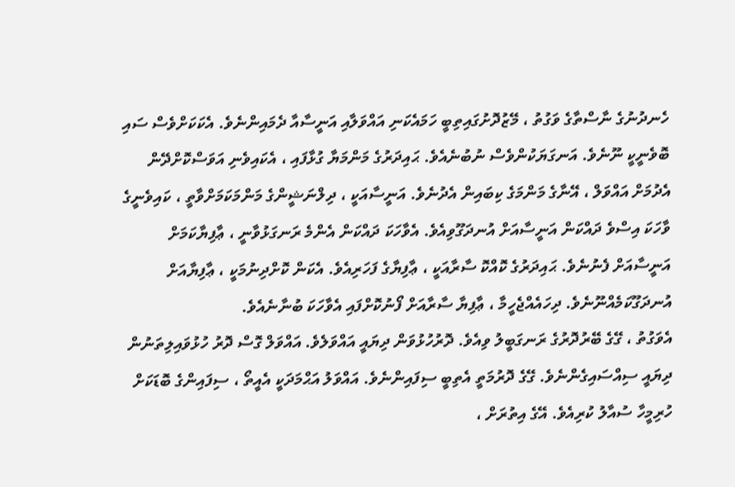ހެނދުނުގެ ނާސްތާގެ ވަގުތު ، މޭޒުދޮށުގައިތިބީ ހަމައެކަނި އައްވަލާއި އަނީސާއާ ދެމައިންނެވެ. އެކަކަށްވެސް ސައި ބޮވެނީކީ ނޫނެވެ. އަނގަޔަކުންވެސް ނުބުނެއެވެ. ޙައިދަރުގެ މަންމަޔާ ގުޅާފައި ، އެކައިވެނި އަވަސްކޮށްދޭން އެދުމަށް އައްވަލް ، އޭނާގެ މަންމަގެ ކިބައިން އެދުނެވެ. އަނީސާއަކީ ، ދިލްނަޝީންގެ މަންމަކަމަށްވާތީ ، ކައިވެނީގެ ވާހަކަ އިސްވެ ދައްކަން އަނީސާއަށް އުނދަގޫވިއެވެ. އެވާހަކަ ދައްކަން އެންމެ ރަނގަޅުވާނީ ، ޢާފިޔާކަމަށް އަނީސާއަށް ފެނުނެވެ. ޙައިދަރުގެ ކޮއްކޮ ސާރާއަކީ ، ޢާފިޔާގެ ފަހަރިއެވެ. އެކަން ކޮށްދިނުމަކީ ، ޢާފިޔާއަށް އުނދަގޫކަމެއްނޫނެވެ. ދިހައެއްޖެހީމާ ، ޢާފިޔާ ސާރާއަށް ފޯނުކޮށްފައި އެވާހަކަ ބުނާނެއެވެ.
އެވަގުތު ، ގޭގެ ބޭރުދޮރުގެ ރަނގަބީލު ވިއެވެ. ދޮރުހުޅުވަން ދިޔައީ އައްވަލެވެ. އައްވަލް ގޮސް ދޮރު ހުޅުވައިލިތަނުން ދިޔައީ ސިއްސައިގެންނެވެ. ގޭގެ ދޮރުމަތީ އެތިބީ ސިފައިންނެވެ. އައްވަލު އަޙްމަދަކީ އެއީތޯ ، ސިފައިންގެ ބޮޑަކަށް ހުރިމީހާ ސުއާލު ކުރިއެވެ. އޭގެ އިތުރަށް ،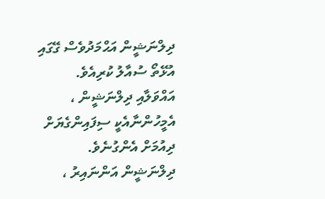ދިލްނަޝީން އަޙްމަދުވެސް ގޭގައި އުޅޭތޯ ސުއާލު ކުރިއެވެ.
އައްވަލާއި ދިލްނަޝީން ، އެމީހުންނާއެކީ ސިފައިންގެޔަށް ދިއުމަށް އެންގުނެވެ. ދިލްނަޝީން އަންނައިރު ،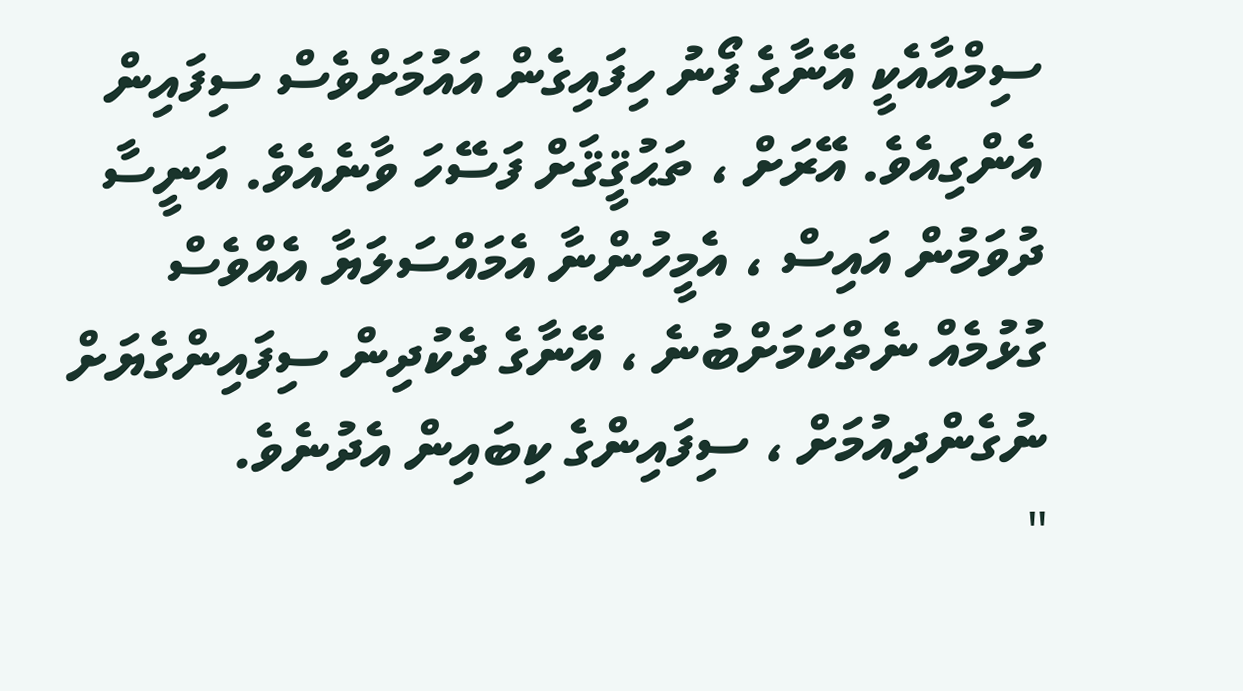ސިމްއާއެކީ އޭނާގެ ފޯނު ހިފައިގެން އައުމަށްވެސް ސިފައިން އެންގިއެވެ. އޭރަށް ، ތަޙުޤީޤަށް ފަސޭހަ ވާނެއެވެ. އަނީސާ ދުވަމުން އައިސް ، އެމީހުންނާ އެމައްސަލަޔާ އެއްވެސް  ގުޅުމެއް ނެތްކަމަށްބުނެ ، އޭނާގެ ދެކުދިން ސިފައިންގެޔަށް ނުގެންދިއުމަށް ، ސިފައިންގެ ކިބައިން އެދުނެވެ.
"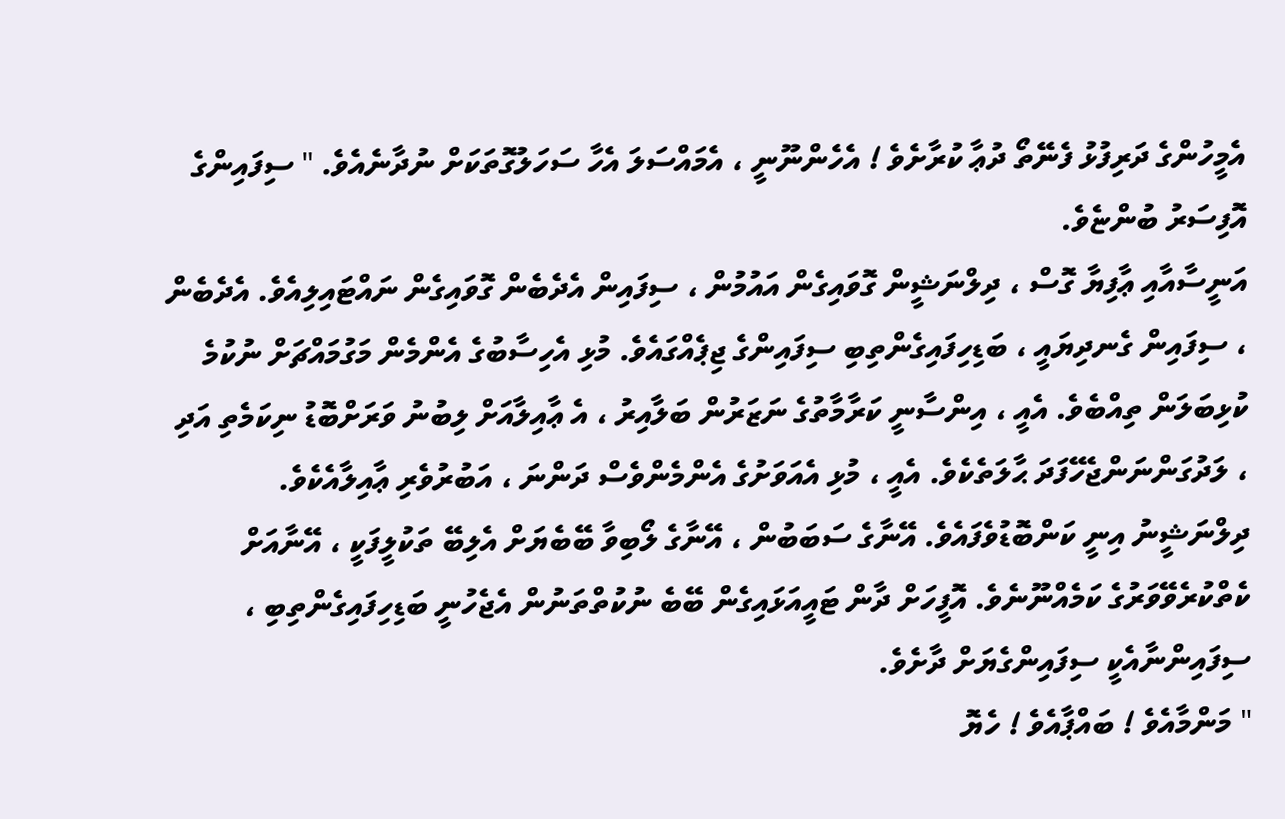އެމީހުންގެ ދަރިފުޅު ފެނޭތޯ ދުޢާ ކުރާށެވެ ! އެހެންނޫނީ ، އެމައްސަލަ އެހާ ސަހަލުގޮތަކަށް ނުދާނެއެވެ. " ސިފައިންގެ އޮފިސަރު ބުންޏެވެ.
އަނީސާއާއި ޢާފިޔާ ގޮސް ، ދިލްނަޝީން ގޮވައިގެން އައުމުން ، ސިފައިން އެދެބެން ގޮވައިގެން ނައްޓައިލިއެވެ. އެދެބެން ، ސިފައިން ގެނދިޔައީ ، ބަޑިހިފައިގެންތިބި ސިފައިންގެ ޖިޕެއްގައެވެ. މުޅި އެހިސާބުގެ އެންމެން މަގުމައްޗަށް ނުކުމެ ކުޅިބަލަން ތިއްބެވެ. އެއީ ، އިންސާނީ ކަރާމާތުގެ ނަޒަރުން ބަލާއިރު ، އެ ޢާއިލާއަށް ލިބުނު ވަރަށްބޮޑު ނިކަމެތި އަދި ، ލަދުގަންނަންޖެހޭފަދަ ޙާލަތެކެވެ. އެއީ ، މުޅި އެއަވަށުގެ އެންމެންވެސް ދަންނަ ، އަބުރުވެރި ޢާއިލާއެކެވެ. ދިލްނަޝީނު އިނީ ކަންބޮޑުވެފައެވެ. އޭނާގެ ސަބަބުން ، އޭނާގެ ލޯބިވާ ބޭބެޔަށް އެލިބޭ ތަކުލީފަކީ ، އޭނާއަށް ކެތްކުރެވޭވަރުގެ ކަމެއްނޫނެވެ. އޮފީހަށް ދާން ޓައީއަޅައިގެން ބޭބެ ނުކުތްތަނުން އެޖެހުނީ ބަޑިހިފައިގެންތިބި ، ސިފައިންނާއެކީ ސިފައިންގެޔަށް ދާށެވެ.
" މަންމާއެވެ ! ބައްޕާއެވެ ! ހެޔޮ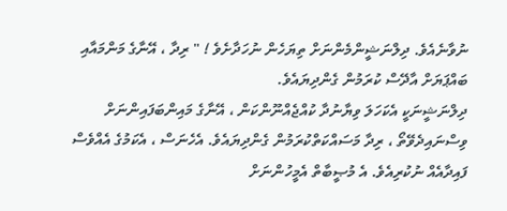ނުވާނެއެވެ. ދިލްނަޝީންމެންނަށް ތިޔަހެން ނުހަދާށެވެ ! " ރިދާ ، އޭނާގެ މަންމައާއި ބައްޕަޔަށް އާދޭސް ކުރަމުން ގެންދިޔައެވެ.
ދިލްނަޝީނަކީ އެކަހަލަ ވިޔާނުދާ ކުއްޖެއްނޫންކަން ، އޭނާގެ މައިންބަފައިންނަށް ވިސްނައިދެވޭތޯ ، ރިދާ މަސައްކަތްކުރަމުން ގެންދިޔައެވެ. އެހެނަސް ، އެކަމުގެ އެއްވެސް ފައިދާއެއް ނުކުރިއެވެ. އެ މުޞީބާތް އެމީހުންނަށް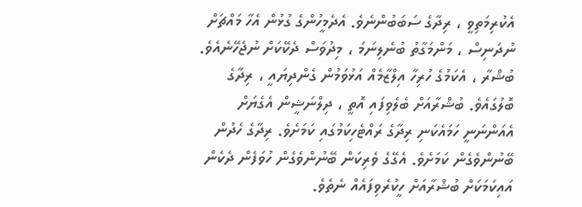އެކުރިމަތިވީ ، ރިދާގެ ސަބަބުންނެވެ. އެދެމީހުންގެ ގުޅުން އެހާ މައްޗަށް ނުދަނިސް ، މަންމަގާތު ބުނެލިނަމަ ، މިދުވަސް ދެކޭކަށް ނުޖެހޭނެއެވެ. ބުޝްރާ ، އެކަމުގެ ހުރިހާ އިލްޒާމެއް އަޅުވަމުން ގެންދިޔައީ ، ރިދާގެ ބޮލުގައެވެ. ބުޝްރާއަށް ބެލެވިފައި އޮތީ ، ދިލްނަޝީން އެގެޔަށް އެއަންނަނީ ހަމައެކަނި ރިދާގެ ރައްޓެހިކަމުގައި ކަމަށެވެ. ރިދާގެ ހެދުން ބޭނުންވެގެން ކަމަށެވެ. އެގޭގެ ވެރިކަން ބޭނުންވެގެން ހުވަފެން ދެކެން އައިކަމަކަށް ބުޝްރާއަށް ހީކުރެވިފައެއް ނެތެވެ.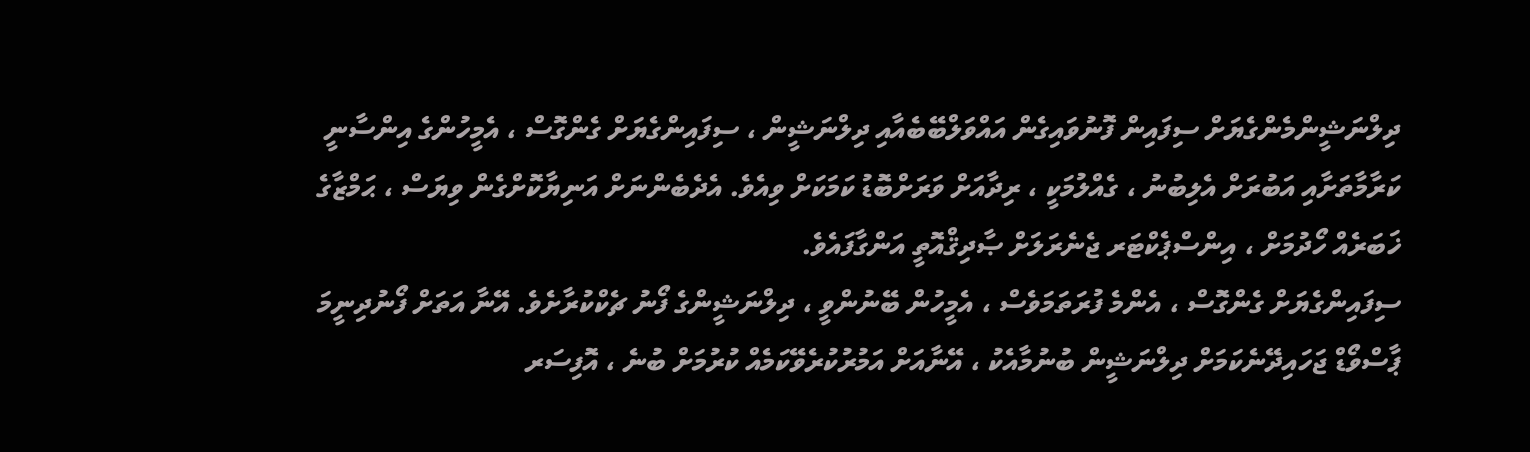ދިލްނަޝީންމެންގެޔަށް ސިފައިން ފޮނުވައިގެން އައްވަލްބޭބެއާއި ދިލްނަޝީން ، ސިފައިންގެޔަށް ގެންގޮސް ، އެމީހުންގެ އިންސާނީ ކަރާމާތަށާއި އަބުރަށް އެލިބުނު ، ގެއްލުމަކީ ، ރިދާއަށް ވަރަށްބޮޑު ކަމަކަށް ވިއެވެ. އެދެބެންނަށް އަނިޔާކޮށްގެން ވިޔަސް ، ޙަމްޒާގެ ޚަބަރެއް ހޯދުމަށް ، އިންސްޕެކްޓަރ ޖެނެރަލަށް ޞާދިޤްއޮތީ އަންގާފައެވެ.
ސިފައިންގެޔަށް ގެންގޮސް ، އެންމެ ފުރަތަމަވެސް ، އެމީހުން ބޭނުންވީ ، ދިލްނަޝީންގެ ފޯނު ޗެކްކުރާށެވެ. އޭނާ އަތަށް ފޯނުދިނީމަ ޕާސްވޯޑް ޖަހައިދޭނެކަމަށް ދިލްނަޝީން ބުނުމާއެކު ، އޭނާއަށް އަމުރުކުރެވޭކަމެއް ކުރުމަށް ބުނެ ، އޮފިސަރ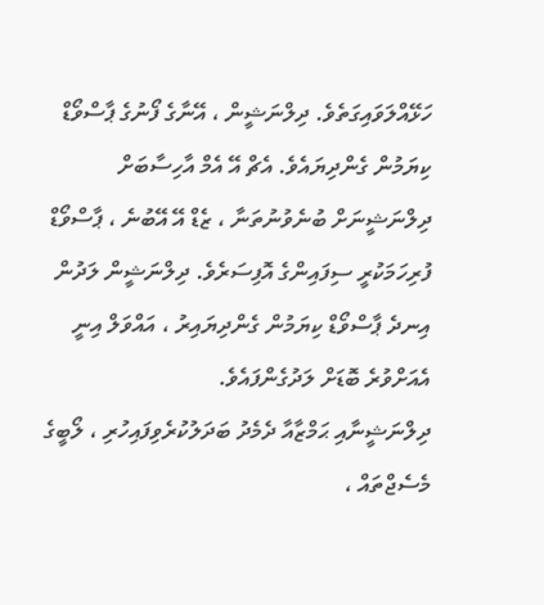ހަޅޭއްލަވައިގަތެވެ. ދިލްނަޝީން ، އޭނާގެ ފޯނުގެ ޕާސްވޯޑް ކިޔަމުން ގެންދިޔައެވެ. އެޗް އޭ އެމް އާހިސާބަށް ދިލްނަޝީނަށް ބުނެވުނުތަނާ ، ޒެޑް އޭ އޭބުނެ ، ޕާސްވޯޑް ފުރިހަމަކުރީ ސިފައިންގެ އޮފިސަރެވެ. ދިލްނަޝީން ލަދުން އިނދެ ޕާސްވޯޑް ކިޔަމުން ގެންދިޔައިރު ، އައްވަލް އިނީ އެއަށްވުރެ ބޮޑަށް ލަދުގެންފައެވެ.
ދިލްނަޝީނާއި ޙަމްޒާއާ ދެމެދު ބަދަލުކުރެވިފައިހުރި ، ލޯބީގެ މެސެޖްތައް ،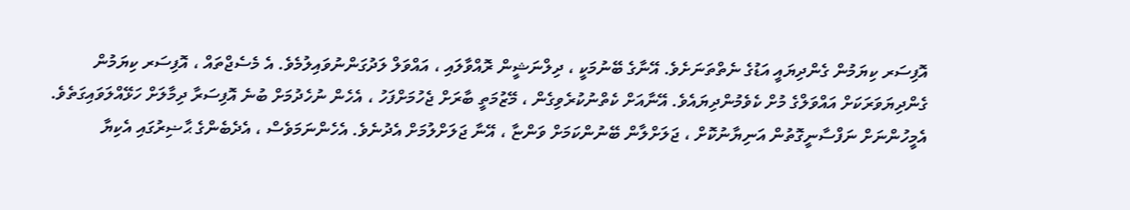އޮފިސަރ ކިޔަމުން ގެންދިޔައީ އަޑުގެ ނެތްތަނަށެވެ. އޭނާގެ ބޭނުމަކީ ، ދިލްނަޝީން ރޮއްވާލައި ، އައްވަލް ލަދުގަންނުވައިލުމެވެ. އެ މެސެޖްތައް ، އޮފިސަރ ކިޔަމުން ގެންދިޔަވަރަކަށް އައްވަލްގެ މުށް ކެވެމުންދިޔައެވެ. އޭނާއަށް ކެތްނުކުރެވިގެން ، މޭޒުމަތީ ބާރަށް ޖެހުމަށްފަހު ، އެހެން ނުހެދުމަށް ބުނެ އޮފިސަރާ ދިމާލަށް ހަޅޭއްލަވައިގަތެވެ.
އެމީހުންނަށް ނަފްސާނީގޮތުން އަނިޔާނުކޮށް ، ޖަލަށްލާން ބޭނުންކަމަށް ވަންޏާ ، އޭނާ ޖަލަށްލުމަށް އެދުނެވެ. އެހެންނަމަވެސް ، އެދެބެންގެ ޙާޟިރުގައި އެކިޔާ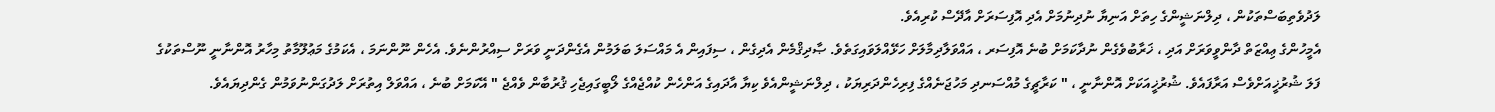ލަދުވެތިބަސްތަކުން ، ދިލްނަޝީންގެ ހިތަށް އަނިޔާ ނުދިނުމަށް އެދި އޮފިސަރަށް އާދޭސް ކުރިއެވެ.
އެމީހުންގެ ޢިއްޒަތް ދާންވީވަރަށް އަދި ، ޚަރާބުވެގެން ނުދާކަމަށް ބުނެ އޮފިސަރ ، އައްވަލާދިމާލަށް ހަޅޭއްލަވައިގަތެވެ. ޞާދިޤްމެން އެދިގެން ، ސިފައިން އެ މައްސަލަ ބަލަމުން އެގެންދަނީ ވަރަށް ސިއްރުންނެވެ. އެހެން ނޫންނަމަ ، އެކަމުގެ މަޢުލޫމާތު މިހާރު އޮންނާނީ ނޫސްތަކުގެ ފަލަ ޝުރުޚީއަށްވެސް އަރާފައެވެ. ޝުރުޚީއަކަށް އޮންނާނީ ، " ކަރާޗީގެ މުއްސަނދި މަހުޖަނެއްގެ ފިރިހެންދަރިޔަކު ، ދިލްނަޝީންއެވެ ކިޔާ އާދައިގެ އަންހެން ކުއްޖެއްގެ ލޯބީގައިޖެހި ޤުރުބާން ވެއްޖެ " އޭކަމަށް ބުނެ ، އައްވަލް އިތުރަށް ލަދުގަންނުވަމުން ގެންދިޔައެވެ.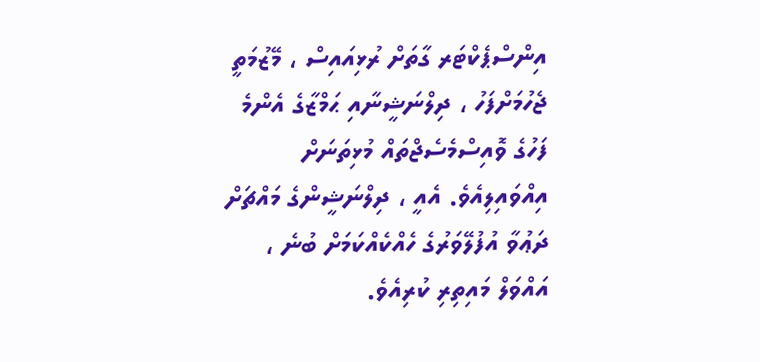އިންސްޕެކްޓަރ ގާތަށް ރުޅިއައިސް ، މޭޒުމަތީ ޖެހުމަށްފަހު ، ދިލްނަޝީނާއި ޙަމްޒާގެ އެންމެ ފަހުގެ ވޮއިސްމެސެޖްތައް މުޅިތަނަށް އިއްވައިލިއެވެ. އެއީ ، ދިލްނަޝީންގެ މައްޗަށް ދަޢުވާ އުފުލޭވަރުގެ ހެއްކެއްކަމަށް ބުނެ ، އައްވަލް މައިތިރި ކުރިއެވެ.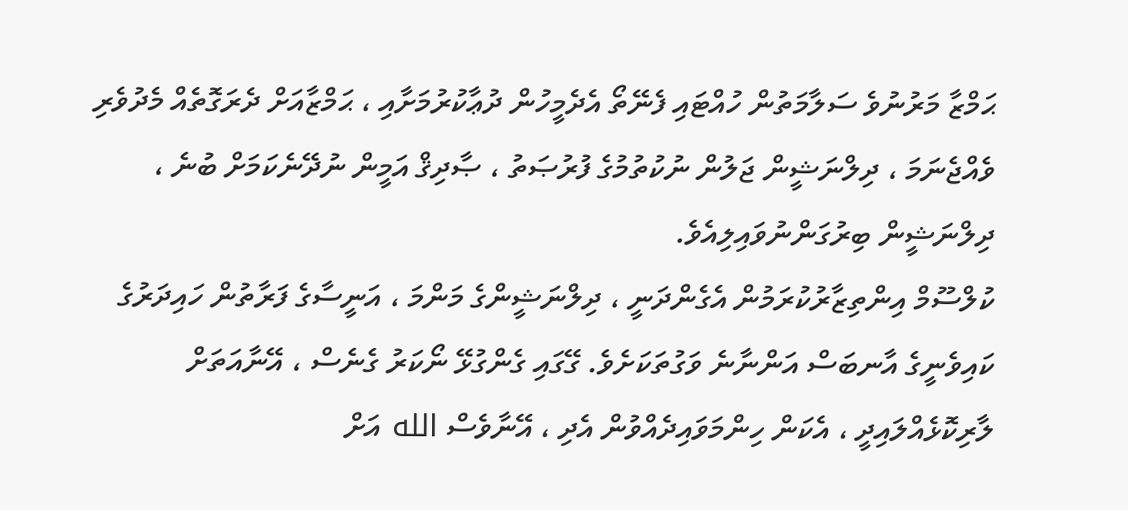ޙަމްޒާ މަރުނުވެ ސަލާމަތުން ހުއްޓައި ފެނޭތޯ އެދެމީހުން ދުޢާކުރުމަށާއި ، ޙަމްޒާއަށް ދެރަގޮތެއް މެދުވެރި ވެއްޖެނަމަ ، ދިލްނަޝީން ޖަލުން ނުކުތުމުގެ ފުރުޞަތު ، ޞާދިޤް އަމީން ނުދޭނެކަމަށް ބުނެ ، ދިލްނަޝީން ބިރުގަންނުވައިލިއެވެ.
ކުލްސޫމް އިންތިޒާރުކުރަމުން އެގެންދަނީ ، ދިލްނަޝީންގެ މަންމަ ، އަނީސާގެ ފަރާތުން ހައިދަރުގެ ކައިވެނީގެ އާނބަސް އަންނާނެ ވަގުތަކަށެވެ. ގޭގައި ގެންގުޅޭ ނޯކަރު ގެނެސް ، އޭނާއަތަށް ލާރިކޮޅެއްލައިދީ ، އެކަން ހިންމަވައިދެއްވުން އެދި ، އޭނާވެސް الله އަށް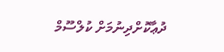ދުޢާކޮށްދިނުމަށް ކުލްސޫމް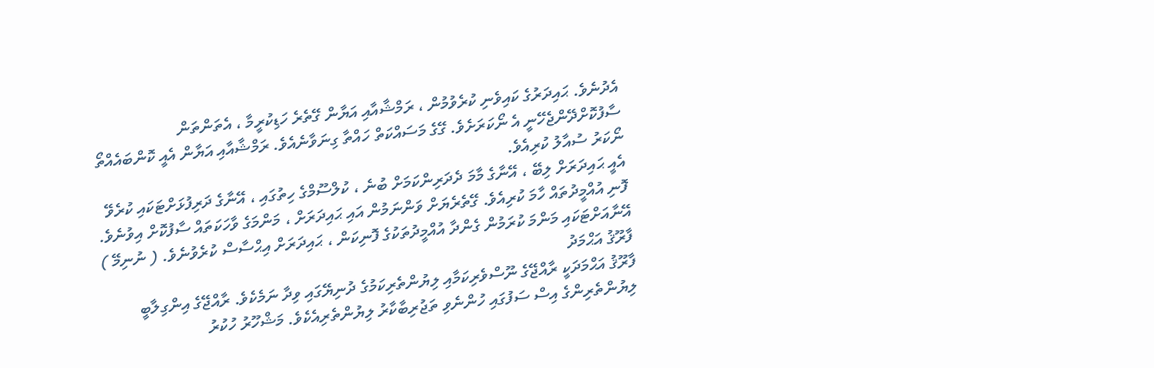އެދުނެވެ. ޙައިދަރުގެ ކައިވެނި ކުރެވުމުން ، ރަމްޝާއާއި އަޔާން ގޭތެރެ ހަޑިކުރީމާ ، އެތަންތަން ސާފުކޮށްދޭންޖެހޭނީ އެ ނޯކަރަށެވެ. ގޭގެ މަސައްކަތް ހައްތާ ގިނަވާނެއެވެ. ރަމްޝާއާއި އަޔާން އެއީ ކޮންބައެއްތޯ ނޯކަރު ސުއާލު ކުރިއެވެ.
އެއީ ޙައިދަރަށް ލިބޭ ، އޭނާގެ މާމަ ދެދަރިންކަމަށް ބުނެ ، ކުލްސޫމްގެ ހިތުގައި ، އޭނާގެ ދަރިފުޅަށްޓަކައި ކުރެވޭ ފޮނި އުއްމީދުތައް ހާމަ ކުރިއެވެ. ގޭތެރެޔަށް ވަންނަމުން އައި ޙައިދަރަށް ، މަންމަގެ ވާހަކަތައް ސާފުކޮށް އިވުނެވެ. އޭނާއަށްޓަކައި މަންމަ ކުރަމުން ގެންދާ އުއްމީދުތަކުގެ ފޮނިކަން ، ޙައިދަރަށް އިޙްސާސް ކުރެވުނެވެ. ( ނުނިމޭ )
ފާރޫޤު އަޙްމަދު
ފާރޫޤު އަޙްމަދަކީ ރާއްޖޭގެ ނޫސްވެރިކަމާއި ލިޔުންތެރިކަމުގެ ދުނިޔޭގައި ވިދާ ނަމެކެވެ. ރާއްޖޭގެ އިންގިލާބީ ލިޔުންތެރިންގެ އިސް ސަފުގައި ހުންނެވި ތަޖުރިބާކާރު ލިޔުންތެރިއެކެވެ. މަޝްހޫރު ހުކުރު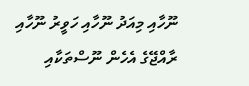ނޫހާއި މިއަދު ނޫހާއި ހަވީރު ނޫހާއި ރާއްޖޭގެ އެހެން ނޫސްތަކާއި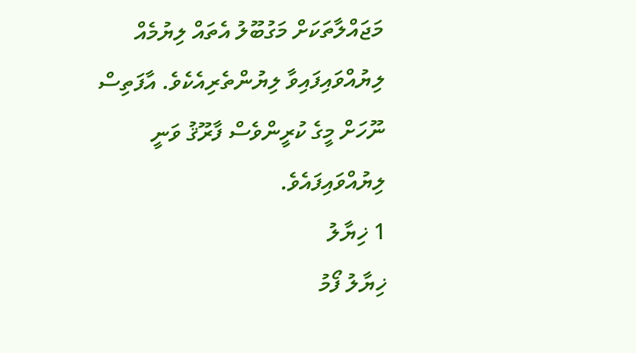މަޖައްލާތަކަށް މަގުބޫލު އެތައް ލިޔުމެއް ލިޔުއްވައިފައިވާ ލިޔުންތެރިއެކެވެ. އާފަތިސް ނޫހަށް މީގެ ކުރީންވެސް ފާރޫޤު ވަނީ ލިޔުއްވައިފައެވެ.
1 ޚިޔާލު
ޚިޔާލު ފޯމު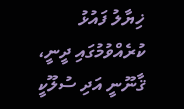ޚިޔާލު ފައުޅު ކުރެއްވުމުގައި ދީނީ، ޤާނޫނީ އަދި ސުލޫކީ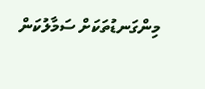މިންގަނޑުތަކަށް ސަމާލުކަން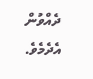ދެއްވުން އެދެމެވެ.